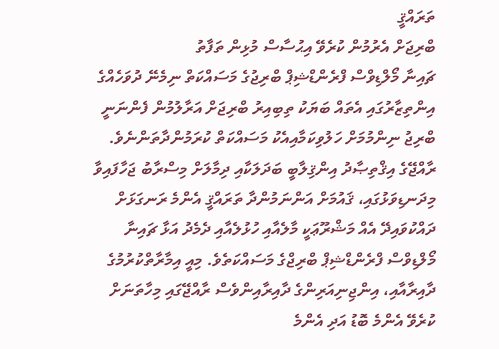ތަރައްޤީ
ބްރިޖަށް އެރުމުން ކުރެވޭ އިޙުސާސް މުޅިން ތަފާތު
ޗައިނާ މޯލްޑިވްސް ފްރެންޑްޝިޕް ބްރިޖުގެ މަސައްކަތް ނިމެނޭ ދުވަހެއްގެ އިންތިޒާރުގައި އެތައް ބަޔަކު ތިބިއިރު ބްރިޖަށް އަރާލުމުން ފެންނަނީ ބްރިޖު ނިންމުމަށް ހަލުވިކަމާއިއެކު މަސައްކަތް ކުރަމުންދާތަންނެވެ.
ރާއްޖޭގެ އިޤްތިޞާދު އިންޤިލާބީ ބަދަލަކާއި ދިމާލަށް މިސްރާބު ޖަހާފައިވާ މިދަނޑިވަޅުގައި، ޤައުމަށް އަންނަމުންދާ ތަރައްޤީ އެންމެ ރަނގަޅަށް ދައްކުވައިދޭ އެއް މަޝްރޫޢަކީ މާލެއާއި ހުޅުލެއާއި ދެމެދު އަޅާ ޗައިނާ މޯލްޑިވްސް ފްރެންޑްޝިޕް ބްރިޖްގެ މަސައްކަތެވެ. މިއީ އިމާރާތްކުރުމުގެ ދާއިރާއާއި، އިންޖިނިއަރިންގެ ދާއިރާއިންވެސް ރާއްޖޭގައި މިހާތަނަށް ކުރެވޭ އެންމެ ބޮޑު އަދި އެންމެ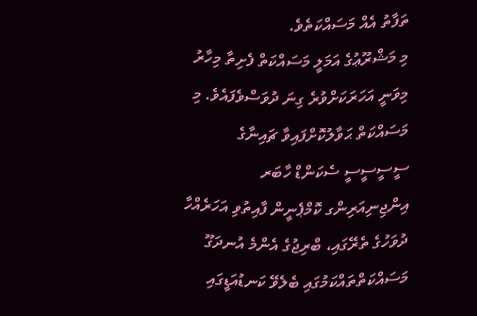ތަފާތު އެއް މަސައްކަތެވެ.
މި މަޝްރޫޢުގެ އަމަލީ މަސައްކަތް ފެށިތާ މިހާރު މިވަނީ އަހަރަކަށްވުރެ ގިނަ ދުވަސްވެފައެވެ. މި މަސައްކަތް ޙަވާލުކޮށްފައިވާ ޗައިނާގެ ސީސީސީސީ ސެކަންޑް ހާބަރ އިންޖިނިއަރިންގ ކޮމްޕެނީން ފާއިތުވި އަހަރެއްހާ ދުވަހުގެ ތެރޭގައި، ބްރިޖުގެ އެންމެ އުނދަގޫ މަސައްކަތްތައްކަމުގައި ބެލެވޭ ކަނޑުއަޑީގައި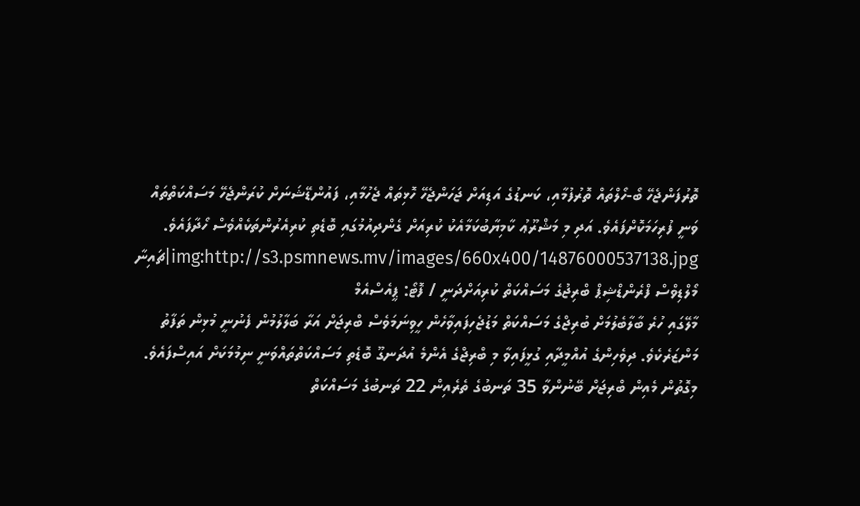ތޮރުފަންޖެހޭ ބޯ-ހޯލްތައް ތޮރުފުމާއި، ކަނޑުގެ އަޑިއަށް ޖަހަންޖެހޭ ހޮޅިތައް ޖެހުމާއި، ފައުންޑޭޝަނަށް ކުރަންޖެހޭ މަސައްކަތްތައް ވަނީ ފުރިހަމަކޮށްފައެވެ. އަދި މި މަޝްރޫޢު ކާމިޔާބުކަމާއެކު ކުރިއަށް ގެންދިއުމުގައި ބޮޑެތި ކުރިއެރުންތަކެއްވެސް ހޯދާފައެވެ.
img:http://s3.psmnews.mv/images/660x400/14876000537138.jpg|ޗައިނާ މޯލްޑިވްސް ފްރެންޑްޝިޕް ބްރިޖުގެ މަސައްކަތް ކުރިއަށްދަނީ / ފޮޓޯ: ޕީއެސްއެމް
މާލޭގައި ހުރެ ބާލާބެލުމަށް ބުރިޖްގެ މަސައްކަތް މަޑުޖެހިފައިވާހެން ހީވިނަމަވެސް ބްރިޖަށް އަރާ ބަލާލުމުން ފެނުނީ މުޅިން ތަފާތު މަންޒަރެކެވެ. ދިވެހިންގެ އުއްމީދާއި ގުޅީފައިވާ މި ބްރިޖްގެ އެންމެ އުދަނގޫ ބޮޑެތި މަސައްކަތްތައްވަނީ ނިމުމަކަށް އައިސްފައެވެ. މިގޮތުން މެއިން ބްރިޖަށް ބޭނުންވާ 35 ތަނބުގެ ތެރެއިން 22 ތަނބުގެ މަސައްކަތް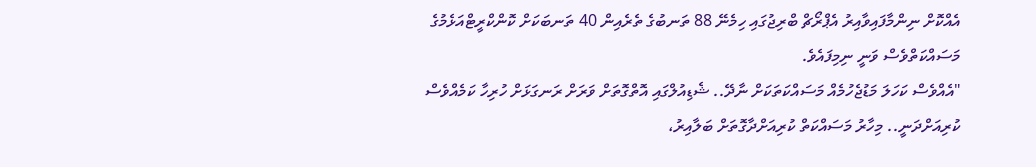އެއްކޮށް ނިންމާފައިވާއިރު އެޕްރޯޗް ބްރިޖުގައި ހިމެނޭ 88 ތަނބުގެ ތެރެއިން 40 ތަނބަކަށް ކޮންކްރީޓްއަޅެމުގެ މަސައްކަތްވެސް ވަނީ ނިމިފައެވެ.
"އެއްވެސް ކަހަލަ މަޑުޖެހުމެއް މަސައްކަތަކަށް ނާދޭ.. ޝެޑިއުލްގައި އޮތްގޮތަށް ވަރަށް ރަނގަޅަށް ހުރިހާ ކަމެއްވެސް ކުރިއަށްދަނީ.. މިހާރު މަސައްކަތް ކުރިއަށްދާގޮތަށް ބަލާއިރު،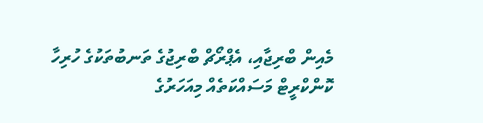މެއިން ބްރިޖާއި، އެޕްރޯޗް ބްރިޖުގެ ތަނބުތަކުގެ ހުރިހާ ކޮންކްރީޓް މަސައްކަތެއް މިއަހަރުގެ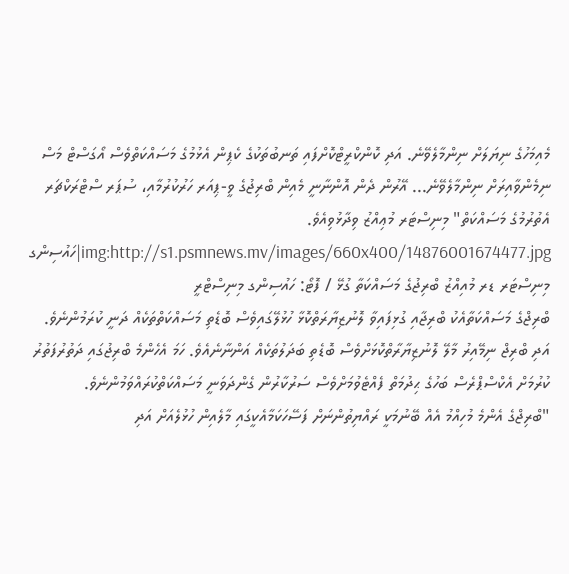މެއިމަހުގެ ނިޔަލަށް ނިންމާލެވޭނެ. އަދި ކޮންކްރީޓްކޮށްފައި ތަނބުތަކުގެ ކެޕިން އެޅުމުގެ މަސައްކަތްވެސް އޯގަސްޓް މަސް ނިމެންވާއިރަށް ނިންމާލެވޭނެ... އޭރުން ދެން އޮންނާނީ މެއިން ބްރިޖުގެ ވީ-ޕިއަރ ހަރުކުރުމާއި، ސުޕަރ ސްޓްރަކްޗަރ އެތުރުމުގެ މަސައްކަތް" މިނިސްޓަރ މުޢިއްޒު ވިދާޅުވިއެވެ.
img:http://s1.psmnews.mv/images/660x400/14876001674477.jpg|ހައުސިންގ މިނިސްޓަރ ޑރ މުއިއްޒު ބްރިޖުގެ މަސައްކަތާ ގުޅޭ / ފޮޓޯ: ހައުސިންގ މިނިސްޓްރީ
ބްރިޖްގެ މަސައްކަތާއެކު ބްރިޖާއި ގުޅިފައިވާ ލޮނުޒިޔާރަތްކޮޅާ ހުޅުލޭގައިވެސް ބޮޑެތި މަސައްކަތްތަކެއް ދަނީ ކުރަމުންނެވެ. އަދި ބްރިޖް ނިމޭއިރު މާލޭ ލޮނުޒިޔާރާތްކޮޅަށްވެސް ބޮޑެތި ބަދަލުތަކެއް އަންނާނެއެވެ. ހަމަ އެހެންމެ ބްރިޖުގައި ދަތުރުފަތުރު ކުރުމަށް އެކްސްޕްރެސް ބަހުގެ ޙިދުމަތް ފެއްޓެވުމަށްވެސް ސަރުކާރުން ގެންދަވަނީ މަސައްކަތްކުރައްވަމުންނެވެ.
"ބްރިޖްގެ އެންމެ މުހިއްމު އެއް ބޭނުމަކީ ރައްޔިތުންނަށް ފަސޭހަކަމާއެކީގައި މާލެއިން ހުޅުލެއަށް އަދި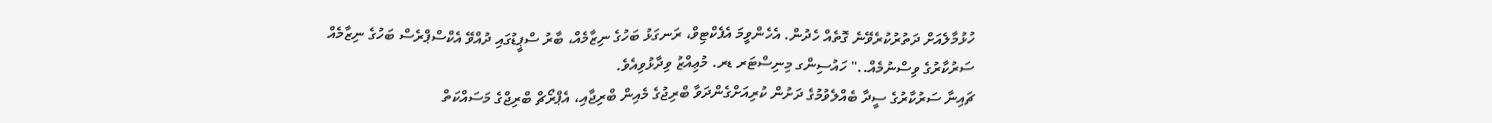ހުޅުމާލެއަށް ދަތުރުކުރެވޭނެ ގޮތެއް ހެދުން. އެހެންވީމަ އެފެކްޓިވް، ރަނގަޅު ބަހުގެ ނިޒާމެއް، ބާރު ސްޕީޑުގައި ދުއްވޭ އެކްސްޕްރެސް ބަހުގެ ނިޒާމެއް ސަރުކާރުގެ ވިސްނުމެއް.." ހައުސިންގ މިނިސްޓަރ ޑރ. މުޢިއްޒު ވިދާޅުވިއެވެ.
ޗައިނާ ސަރުކާރުގެ ސީދާ ބެއްލެވުމުގެ ދަށުން ކުރިއަށްގެންދަވާ ބްރިޖުގެ މެއިން ބްރިޖާއި، އެޕްރޯޗް ބްރިޖްގެ މަސައްކަތް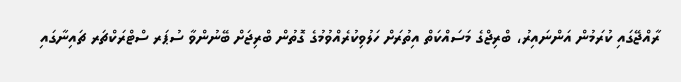ރާއްޖޭގައި ކުރަމުން އަންނައިރު، ބްރިޖްގެ މަސައްކަތް އިތުރަށް ހަލުވިކުރެއްވުމުގެ ގޮތުން ބްރިޖަށް ބޭނުންވާ ސުޕަރ ސްޓްރަކްޗަރ ޗައިނާގައި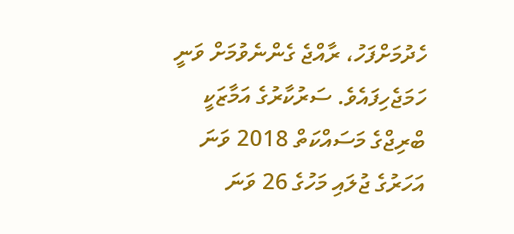ހެދުމަށްފަހު، ރާއްޖެ ގެންނެވުމަށް ވަނީ ހަމަޖެހިފައެވެ. ސަރުކާރުގެ އަމާޒަކީ ބްރިޖްގެ މަސައްކަތް 2018 ވަނަ އަހަރުގެ ޖުލައި މަހުގެ 26 ވަނަ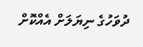ދުވަހުގެ ނިޔަލަށް އެއްކޮށް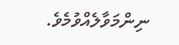ނިންމަވާލެއްވުމެވެ.